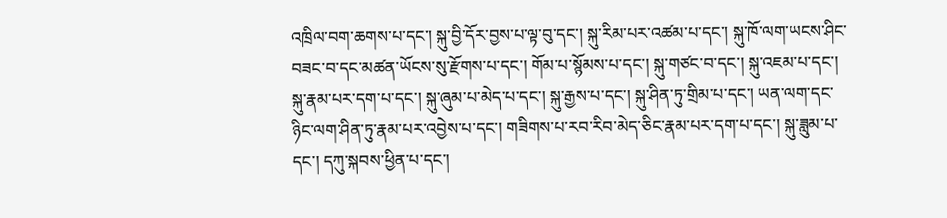འཁྲིལ་བག་ཆགས་པ་དང་། སྐུ་བྱི་དོར་བྱས་པ་ལྟ་བུ་དང་། སྐུ་རིམ་པར་འཚམ་པ་དང་། སྐུ་ཁོ་ལག་ཡངས་ཤིང་བཟང་བ་དང་མཚན་ཡོངས་སུ་རྫོགས་པ་དང་། གོམ་པ་སྙོམས་པ་དང་། སྐུ་གཙང་བ་དང་། སྐུ་འཇམ་པ་དང་། སྐུ་རྣམ་པར་དག་པ་དང་། སྐུ་ཞུམ་པ་མེད་པ་དང་། སྐུ་རྒྱས་པ་དང་། སྐུ་ཤིན་ཏུ་གྲིམ་པ་དང་། ཡན་ལག་དང་ཉིང་ལག་ཤིན་ཏུ་རྣམ་པར་འབྱེས་པ་དང་། གཟིགས་པ་རབ་རིབ་མེད་ཅིང་རྣམ་པར་དག་པ་དང་། སྐུ་ཟླུམ་པ་དང་། དཀུ་སྐབས་ཕྱིན་པ་དང་།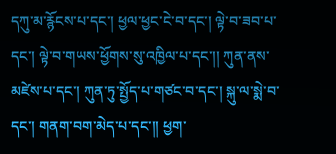དཀུ་མ་རྙོངས་པ་དང་། ཕྱལ་ཕྱང་ངེ་བ་དང་། ལྟེ་བ་ཟབ་པ་དང་། ལྟེ་བ་གཡས་ཕྱོགས་སུ་འཁྱིལ་པ་དང་།། ཀུན་ནས་མཛེས་པ་དང་། ཀུན་ཏུ་སྤྱོད་པ་གཙང་བ་དང་། སྐུ་ལ་སྨེ་བ་དང་། གནག་བག་མེད་པ་དང་།། ཕྱག་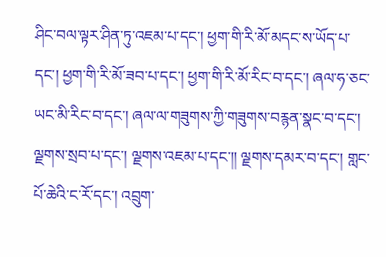ཤིང་བལ་ལྟར་ཤིན་ཏུ་འཇམ་པ་དང་། ཕྱག་གི་རི་མོ་མདང་ས་ཡོད་པ་དང་། ཕྱག་གི་རི་མོ་ཟབ་པ་དང་། ཕྱག་གི་རི་མོ་རིང་བ་དང་། ཞལ་ཧ་ཅང་ཡང་མི་རིང་བ་དང་། ཞལ་ལ་གཟུགས་ཀྱི་གཟུགས་བརྙན་སྣང་བ་དང་། ལྗགས་སྲབ་པ་དང་། ལྗགས་འཇམ་པ་དང་།། ལྗགས་དམར་བ་དང་། གླང་པོ་ཆེའི་ང་རོ་དང་། འབྲུག་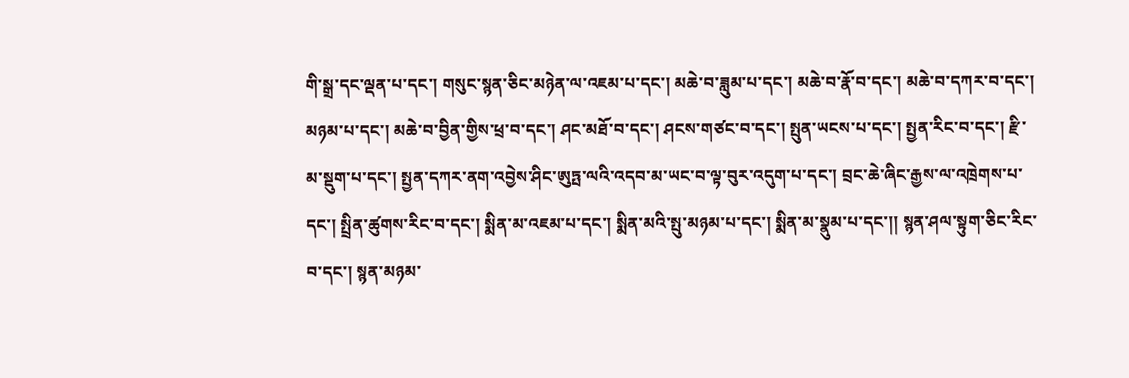གི་སྒྲ་དང་ལྡན་པ་དང་། གསུང་སྙན་ཅིང་མཉེན་ལ་འཇམ་པ་དང་། མཆེ་བ་ཟླུམ་པ་དང་། མཆེ་བ་རྣོ་བ་དང་། མཆེ་བ་དཀར་བ་དང་། མཉམ་པ་དང་། མཆེ་བ་བྱིན་གྱིས་ཕྲ་བ་དང་། ཤང་མཐོ་བ་དང་། ཤངས་གཙང་བ་དང་། སྤུན་ཡངས་པ་དང་། སྤྱན་རིང་བ་དང་། རྫི་མ་སྡུག་པ་དང་། སྤྱན་དཀར་ནག་འབྱེས་ཤིང་ཨུཏྤ་ལའི་འདབ་མ་ཡང་བ་ལྟ་བུར་འདུག་པ་དང་། བྲང་ཆེ་ཞིང་རྒྱས་ལ་འཁྲེགས་པ་དང་། སྤྲིན་ཚུགས་རིང་བ་དང་། སྨིན་མ་འཇམ་པ་དང་། སྨིན་མའི་སྤུ་མཉམ་པ་དང་། སྨིན་མ་སྣུམ་པ་དང་།། སྙན་ཤལ་སྟུག་ཅིང་རིང་བ་དང་། སྙན་མཉམ་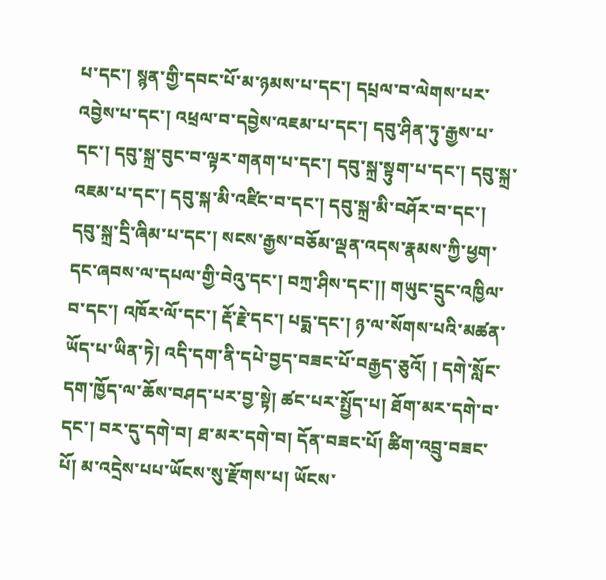པ་དང་། སྙན་གྱི་དབང་པོ་མ་ཉམས་པ་དང་། དཔྲལ་བ་ལེགས་པར་འབྱེས་པ་དང་། འཕྲལ་བ་དབྱེས་འཇམ་པ་དང་། དབུ་ཤིན་ཏུ་རྒྱས་པ་དང་། དབུ་སྐྲ་བུང་བ་ལྟར་གནག་པ་དང་། དབུ་སྐྲ་སྟུག་པ་དང་། དབུ་སྐྲ་འཇམ་པ་དང་། དབུ་སྐ་མི་འཛིང་བ་དང་། དབུ་སྐྲ་མི་བཤོར་བ་དང་། དབུ་སྐྲ་དྲི་ཞིམ་པ་དང་། སངས་རྒྱས་བཅོམ་ལྡན་འདས་རྣམས་ཀྱི་ཕྱག་དང་ཞབས་ལ་དཔལ་གྱི་བེའུ་དང་། བཀྲ་ཤིས་དང་།། གཡུང་དྲུང་འཁྱིལ་བ་དང་། འཁོར་ལོ་དང་། རྡོ་རྗེ་དང་། པདྨ་དང་། ཉ་ལ་སོགས་པའི་མཚན་ཡོད་པ་ཡིན་ཏེ། འདི་དག་ནི་དཔེ་བྱད་བཟང་པོ་བརྒྱད་ཅུའོ། ། དགེ་སློང་དག་ཁྱོད་ལ་ཆོས་བཤད་པར་བྱ་སྟེ། ཚང་པར་སྤྱོད་པ། ཐོག་མར་དགེ་བ་དང་། བར་དུ་དགེ་བ། ཐ་མར་དགེ་བ། དོན་བཟང་པོ། ཚིག་འབྲུ་བཟང་པོ། མ་འདྲེས་པཔ་ཡོངས་སུ་རྫོགས་པ། ཡོངས་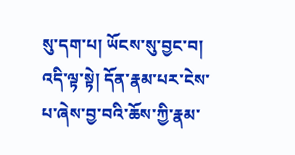སུ་དག་པ། ཡོངས་སུ་བྱང་བ། འདི་ལྟ་སྟེ། དོན་རྣམ་པར་ངེས་པ་ཞེས་བྱ་བའི་ཆོས་ཀྱི་རྣམ་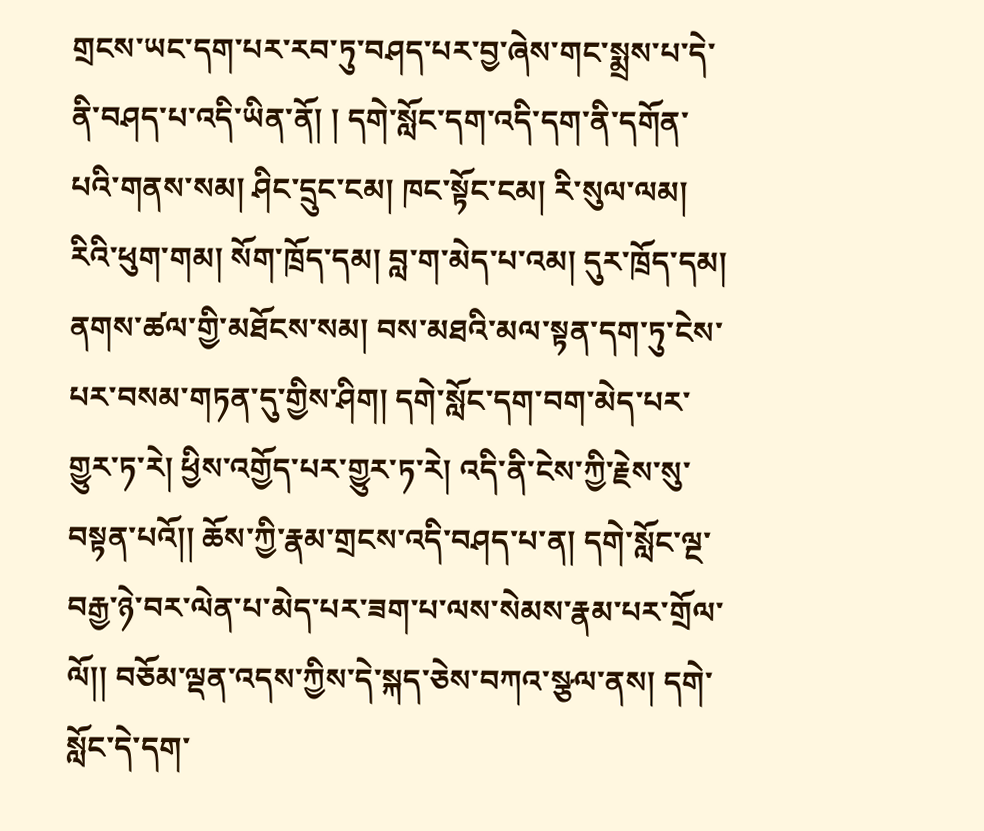གྲངས་ཡང་དག་པར་རབ་ཏུ་བཤད་པར་བྱ་ཞེས་གང་སྨྲས་པ་དེ་ནི་བཤད་པ་འདི་ཡིན་ནོ། ། དགེ་སློང་དག་འདི་དག་ནི་དགོན་པའི་གནས་སམ། ཤིང་དྲུང་ངམ། ཁང་སྟོང་ངམ། རི་སུལ་ལམ། རིའི་ཕུག་གམ། སོག་ཁྲོད་དམ། བླ་ག་མེད་པ་འམ། དུར་ཁྲོད་དམ། ནགས་ཚལ་གྱི་མཐོངས་སམ། བས་མཐའི་མལ་སྟན་དག་ཏུ་ངེས་པར་བསམ་གཏན་དུ་གྱིས་ཤིག། དགེ་སློང་དག་བག་མེད་པར་གྱུར་ཏ་རེ། ཕྱིས་འགྱོད་པར་གྱུར་ཏ་རེ། འདི་ནི་ངེས་ཀྱི་རྗེས་སུ་བསྟན་པའོ།། ཆོས་ཀྱི་རྣམ་གྲངས་འདི་བཤད་པ་ན། དགེ་སློང་ལྔ་བརྒྱ་ཉེ་བར་ལེན་པ་མེད་པར་ཟག་པ་ལས་སེམས་རྣམ་པར་གྲོལ་ལོ།། བཅོམ་ལྡན་འདས་ཀྱིས་དེ་སྐད་ཅེས་བཀའ་སྩལ་ནས། དགེ་སློང་དེ་དག་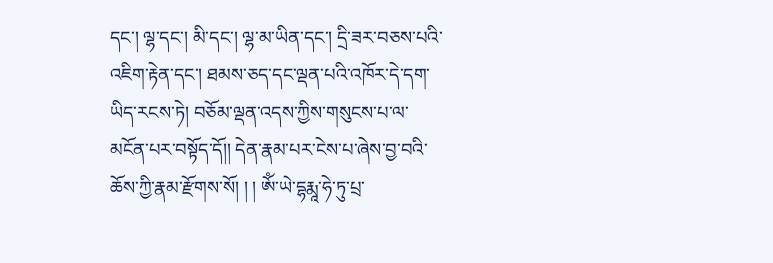དང་། ལྷ་དང་། མི་དང་། ལྷ་མ་ཡིན་དང་། དྲི་ཟར་བཅས་པའི་འཇིག་རྟེན་དང་། ཐམས་ཅད་དང་ལྡན་པའི་འཁོར་དེ་དག་ཡིད་རངས་ཏེ། བཅོམ་ལྡན་འདས་ཀྱིས་གསུངས་པ་ལ་མངོན་པར་བསྟོད་དོ།། དེན་རྣམ་པར་ངེས་པ་ཞེས་བྱ་བའི་ཆོས་ཀྱི་རྣམ་རྫོགས་སོ། ། ། ཨོཾ་ཡེ་དྷརྨཱ་ཧེ་ཏུ་པྲ་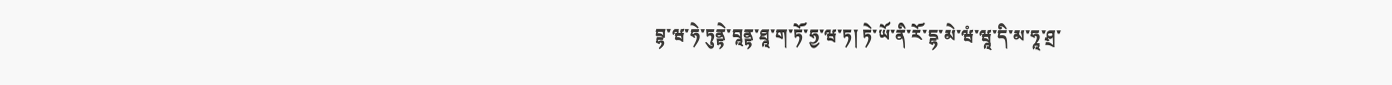བྷ་ཝ་ཧེ་ཏུནྟེ་བཱནྟ་ཐཱ་ག་ཏོ་ཧྱ་ཝ་ཏ། ཏེ་ཡོ་ནི་རོ་དྷ་མེ་ཝཾ་ཝཱ་དི་མ་ཧཱ་ཤྲ་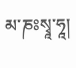མ་ཎཿསྭཱ་ཧཱ།